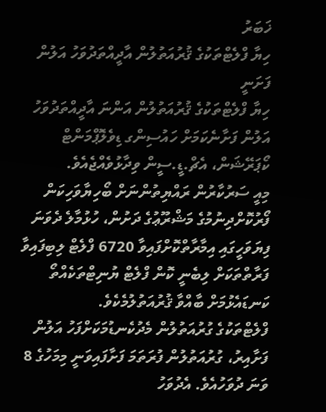ޚަބަރު
ހިޔާ ފްލެޓްތަކުގެ ޤުރުއަތުލުން އާދީއްތަދުވަހު އަލުން ފަށަނީ
ހިޔާ ފްލެޓްތަކުގެ ޤުރުއަތުލުން އަންނަ އާދީއްތަދުވަހު އަލުން ފަށާނެކަމަށް ހައުސިންގ ޑިވެލޮޕްމަންޓް ކޯޕަރޭޝަން، އެޗް.ޑީ.ސީން ވިދާޅުވެއްޖެއެވެ.
މިއީ ސަރުކާރުން ރައްޔިތުންނަށް ބޯހިޔާވަހިކަން ފޯރުކޮށްދިނުމުގެ މަޝްރޫޢުގެ ދަށުން، ހުޅުމާލެ ދެވަނަ ފިޔަވަހީގައި އިމާރާތްކޮށްފައިވާ 6720 ފްލެޓް ލިބިފައިވާ ފަރާތްތަކަށް ލިބެނީ ކޮން ފްލެޓް ޔުނިޓްތަކެއްތޯ ކަނޑައެޅުމަށް ބާއްވާ ޤުރުއަތުލުމެކެވެ.
ފްލެޓްތަކުގެ ގުރުއަތުލުން މެދުކެނޑުމަކަށްފަހު އަލުން ފަށާއިރު، ގުރުއަތުލުން ފުރަތަމަ ފަށާފައިވަނީ މިމަހުގެ 8 ވަނަ ދުވަހުއެވެ. އެދުވަހު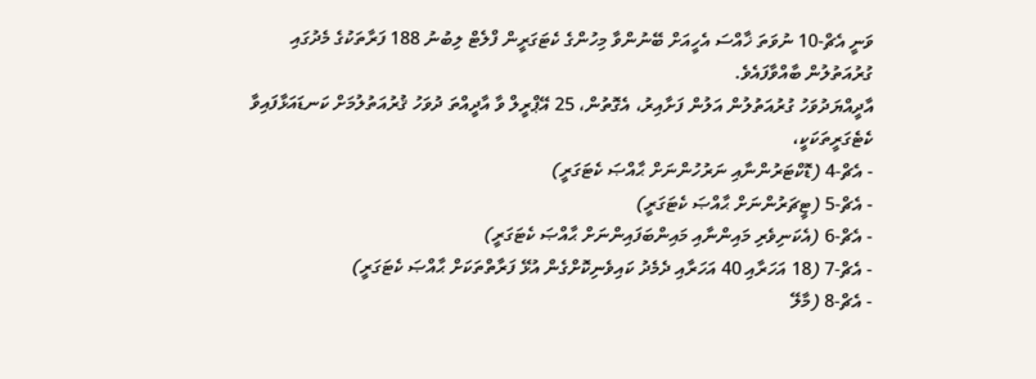ވަނީ އެޗް-10 ނުވަތަ ޚާއްސަ އެހީއަށް ބޭނުންވާ މިހުންގެ ކެޓަގަރީން ފްލެޓް ލިބުނު 188 ފަރާތަކުގެ މެދުގައި ގުރުއަތުލުން ބާއްވާފައެވެ.
އާދީއްޔަދުވަހު ގުރުއަތުލުން އަލުން ފަށާއިރު، އެގޮތުން، 25 އޭޕްރީލް ވާ އާދީއްތަ ދުވަހު ޤުރުއަތުލުމަށް ކަނޑައަޅާފައިވާ ކެޓެގަރީތަކަކީ،
- އެޗް-4 (ޑޮކްޓަރުންނާއި ނަރުހުންނަށް ޙާއްޞަ ކެޓަގަރީ)
- އެޗް-5 (ޓީޗަރުންނަށް ޙާއްޞަ ކެޓަގަރީ)
- އެޗް-6 (އެކަނިވެރި މައިންނާއި މައިންބަފައިންނަށް ޙާއްޞަ ކެޓަގަރީ)
- އެޗް-7 (18 އަހަރާއި 40 އަހަރާއި ދެމެދު ކައިވެނިކޮށްގެން އުޅޭ ފަރާތްތަކަށް ޙާއްޞަ ކެޓަގަރީ)
- އެޗް-8 (މާލޭ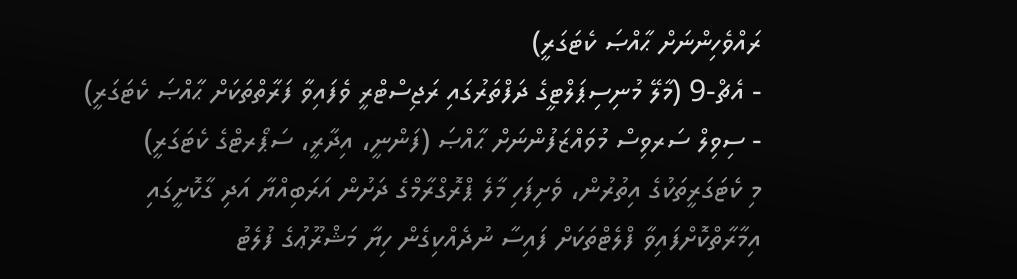ރައްވެހިންނަށް ޙާއްޞަ ކެޓަގަރީ)
- އެޗް-9 (މާލޭ މުނިސިޕަލްޓީގެ ދަފްތަރުގައި ރަޖިސްޓްރީ ވެފައިވާ ފަރާތްތަކަށް ޙާއްޞަ ކެޓަގަރީ)
- ސިވިލް ސަރވިސް މުވައްޒަފުންނަށް ޙާއްޞަ (ފަންނީ، އިދާރީ، ސަޕޯރޓްގެ ކެޓަގަރީ)
މި ކެޓަގަރީތަކުގެ އިތުރުން، ވެށިފަހި މާލެ ޕްރޮގްރާމްގެ ދަށުން އަރަބިއްޔާ އަދި ގާކޮށީގައި އިމާރާތްކޮށްފައިވާ ފްލެޓްތަކަށް ފައިސާ ނުދެއްކިގެން ހިޔާ މަޝްރޫޢުގެ ފުލެޓު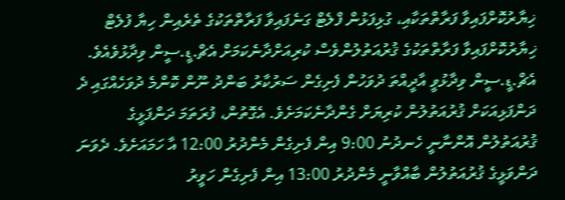ޚިޔާރުކޮށްފައިވާ ފަރާތްތަކާއި، ގުޅިފަޅުން ފްލެޓް ގަނެފައިވާ ފަރާތްތަކުގެ ތެރެއިން ހިޔާ ފުލެޓް ޚިޔާރުކޮށްފައިވާ ފަރާތްތަކުގެ ޤުރުއަތުލުންވެސް ކުރިއަށްދާނެކަމަށް އެޗް.ޑީ.ސީން ވިދާޅުވެއެވެ.
އެޗް.ޑީ.ސީން ވިދާޅުވީ އާދީއްތަ ދުވަހުން ފެށިގެން ސަރުކާރު ބަންދު ނޫން ކޮންމެ ދުވަހެއްގައި ދެ ދަންފަޅިއަކަށް ޤުރުއަތުލުން ކުރިޔަށް ގެންދާނެކަމަށެވެ. އެގޮތުން، ފުރަތަމަ ދަންފަޅީގެ ޤުރުއަތުލުން އޮންނާނީ ހެނދުނު 9:00 އިން ފެށިގެން މެންދުރު 12:00 އާ ހަމައަށެވެ. ދެވަނަ ދަންވަޅީގެ ޤުރުއަތުލުން ބާއްވާނީ މެންދުރު 13:00 އިން ފެށިގެން ހަވީރު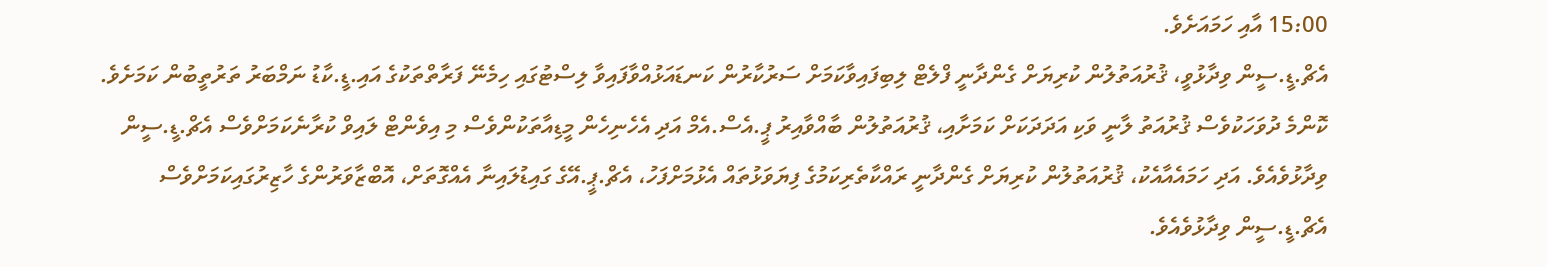15:00 އާއި ހަމައަށެވެ.
އެޗް.ޑީ.ސީން ވިދާޅުވީ، ޤުރުއަތުލުން ކުރިޔަށް ގެންދާނީ ފްލެޓް ލިބިފައިވާކަމަށް ސަރުކާރުން ކަނޑައަޅުއްވާފައިވާ ލިސްޓުގައި ހިމެނޭ ފަރާތްތަކުގެ އައި.ޑީ.ކާޑު ނަމްބަރު ތަރުތީބުން ކަމަށެވެ. ކޮންމެ ދުވަހަކުވެސް ޤުރުއަތު ލާނީ ވަކި އަދަދަކަށް ކަމަށާއި، ޤުރުއަތުލުން ބާއްވާއިރު ޕީ.އެސް.އެމް އަދި އެހެނިހެން މީޑިއާތަކުންވެސް މި އިވެންޓް ލައިވް ކުރާނެކަމަށްވެސް އެޗް.ޑީ.ސީން ވިދާޅުވެއެވެ. އަދި ހަމައެއާއެކު، ޤުރުއަތުލުން ކުރިޔަށް ގެންދާނީ ރައްކާތެރިކަމުގެ ފިޔަވަޅުތައް އެޅުމަށްފަހު، އެޗް.ޕީ.އޭގެ ގައިޑުލައިނާ އެއްގޮތަށް، އޮބްޒާވަރުންގެ ހާޒިރުގައިކަމަށްވެސް އެޗް.ޑީ.ސީން ވިދާޅުވެއެވެ.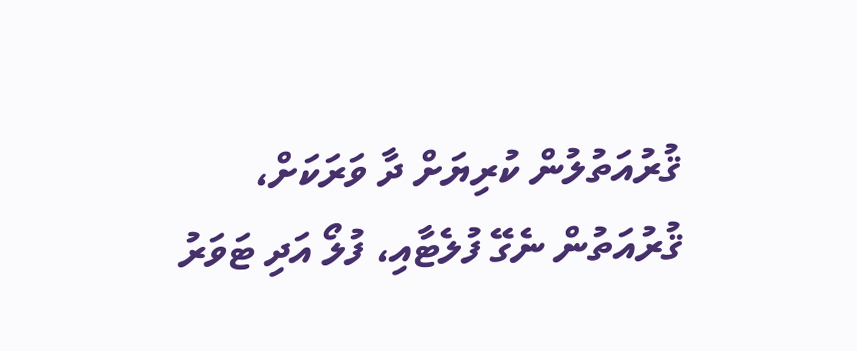ޤުރުއަތުލުން ކުރިޔަށް ދާ ވަރަކަށް، ޤުރުއަތުން ނެގޭ ފުލެޓާއި، ފުލޯ އަދި ޓަވަރު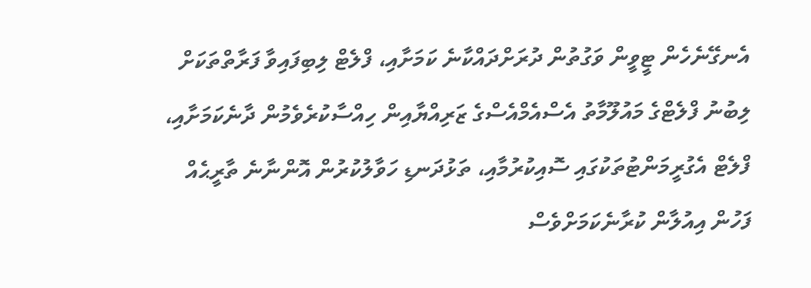އެނގޭނެހެން ޓީވީން ވަގުތުން ދުރަށްދައްކާނެ ކަމަށާއި، ފްލެޓް ލިބިފައިވާ ފަރާތްތަކަށް ލިބުނު ފްލެޓްގެ މައުލޫމާތު އެސްއެމްއެސްގެ ޒަރިއްޔާއިން ހިއްސާކުރެވެމުން ދާނެކަމަށާއި، ފްލެޓް އެގުރީމަންޓުތަކުގައި ސޮއިކުރުމާއި، ތަޅުދަނޑި ހަވާލުކުރުން އޮންނާނެ ތާރީޙެއް ފަހުން އިއުލާން ކުރާނެކަމަށްވެސް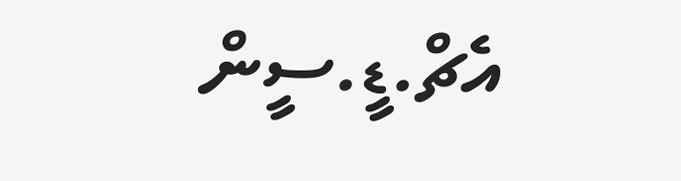އެޗް.ޑީ.ސީން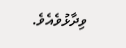ވިދާޅުވެއެވެ.